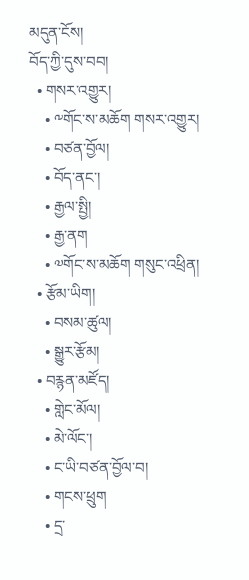མདུན་ངོས།
བོད་ཀྱི་དུས་བབ།
  • གསར་འགྱུར།
    • ༸གོང་ས་མཆོག གསར་འགྱུར།
    • བཙན་བྱོལ།
    • བོད་ནང་།
    • རྒྱལ་སྤྱི།
    • རྒྱ་ནག
    • ༧གོང་ས་མཆོག གསུང་འཕྲིན།
  • རྩོམ་ཡིག།
    • བསམ་ཚུལ།
    • སྒྱུར་རྩོམ།
  • བརྙན་མཛོད།
    • གླེང་མོལ།
    • མེ་ལོང་།
    • ང་ཡི་བཙན་བྱོལ་བ།
    • གངས་ཕྲུག
    • དྲ་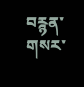བརྙན་གསར་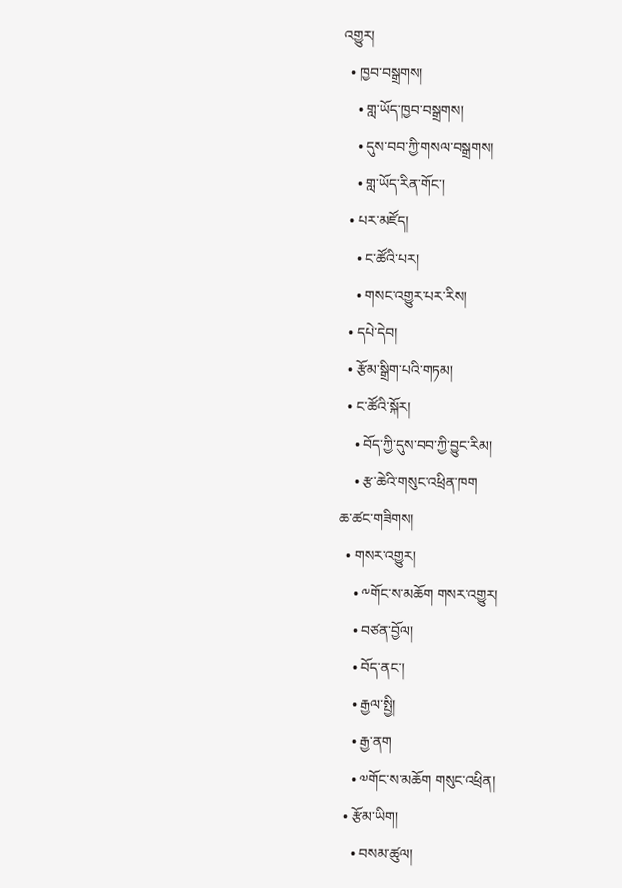འགྱུར།
  • ཁྱབ་བསྒྲགས།
    • གླ་ཡོད་ཁྱབ་བསྒྲགས།
    • དུས་བབ་ཀྱི་གསལ་བསྒྲགས།
    • གླ་ཡོད་རིན་གོང་།
  • པར་མཛོད།
    • ང་ཚོའི་པར།
    • གསང་འགྱུར་པར་རིས།
  • དཔེ་དེབ།
  • རྩོམ་སྒྲིག་པའི་གཏམ།
  • ང་ཚོའི་སྐོར།
    • བོད་ཀྱི་དུས་བབ་ཀྱི་བྱུང་རིམ།
    • རྩ་ཆེའི་གསུང་འཕྲིན་ཁག
ཆ་ཚང་གཟིགས།
  • གསར་འགྱུར།
    • ༸གོང་ས་མཆོག གསར་འགྱུར།
    • བཙན་བྱོལ།
    • བོད་ནང་།
    • རྒྱལ་སྤྱི།
    • རྒྱ་ནག
    • ༧གོང་ས་མཆོག གསུང་འཕྲིན།
  • རྩོམ་ཡིག།
    • བསམ་ཚུལ།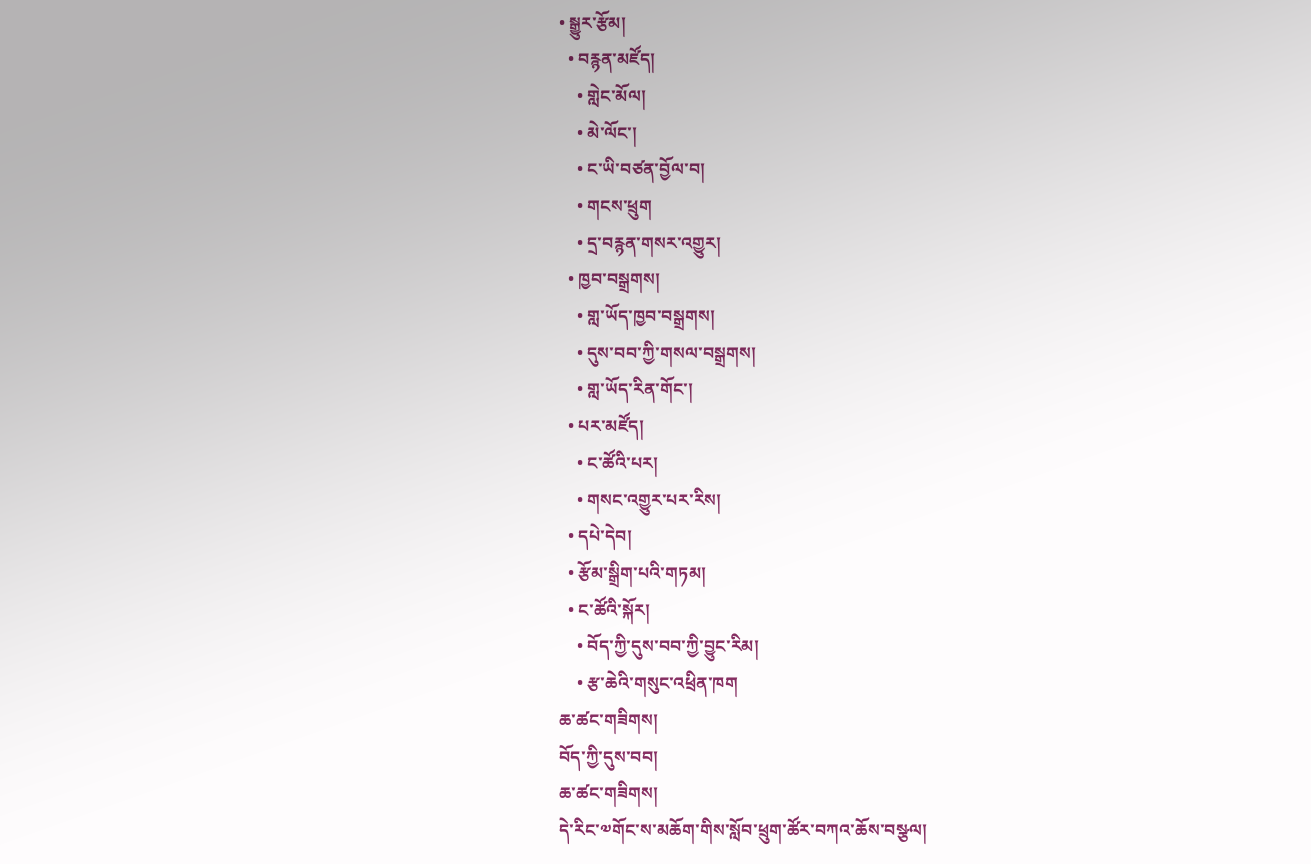• སྒྱུར་རྩོམ།
  • བརྙན་མཛོད།
    • གླེང་མོལ།
    • མེ་ལོང་།
    • ང་ཡི་བཙན་བྱོལ་བ།
    • གངས་ཕྲུག
    • དྲ་བརྙན་གསར་འགྱུར།
  • ཁྱབ་བསྒྲགས།
    • གླ་ཡོད་ཁྱབ་བསྒྲགས།
    • དུས་བབ་ཀྱི་གསལ་བསྒྲགས།
    • གླ་ཡོད་རིན་གོང་།
  • པར་མཛོད།
    • ང་ཚོའི་པར།
    • གསང་འགྱུར་པར་རིས།
  • དཔེ་དེབ།
  • རྩོམ་སྒྲིག་པའི་གཏམ།
  • ང་ཚོའི་སྐོར།
    • བོད་ཀྱི་དུས་བབ་ཀྱི་བྱུང་རིམ།
    • རྩ་ཆེའི་གསུང་འཕྲིན་ཁག
ཆ་ཚང་གཟིགས།
བོད་ཀྱི་དུས་བབ།
ཆ་ཚང་གཟིགས།
དེ་རིང་༧གོང་ས་མཆོག་གིས་སློབ་ཕྲུག་ཚོར་བཀའ་ཆོས་བསྩལ།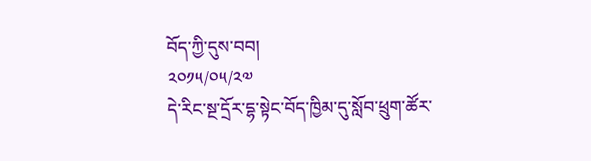བོད་ཀྱི་དུས་བབ།
༢༠༡༥/༠༥/༢༧
དེ་རིང་སྔ་དྲོར་དྷ་སྟེང་བོད་ཁྱིམ་དུ་སློབ་ཕྲུག་ཚོར་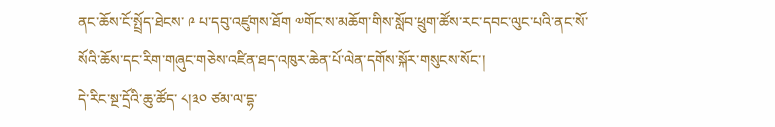ནང་ཆོས་ངོ་སྤྲོད་ཐེངས་ ༩ པ་དབུ་འཛུགས་ཐོག ༧གོང་ས་མཆོག་གིས་སློབ་ཕྲུག་ཚོས་རང་དབང་ལུང་པའི་ནང་སོ་སོའི་ཆོས་དང་རིག་གཞུང་གཅེས་འཛིན་ཐད་འཁུར་ཆེན་པོ་ལེན་དགོས་སྐོར་གསུངས་སོང་།
དེ་རིང་སྔ་དྲོའི་ཆུ་ཚོད་ ༨།༣༠ ཙམ་ལ་དྷ་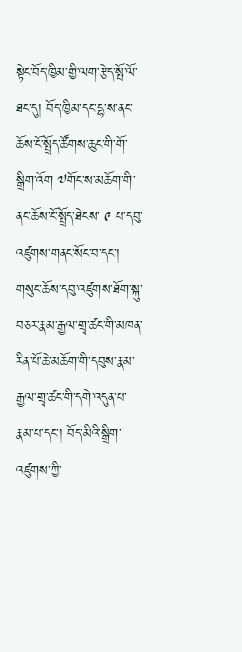སྟེང་བོད་ཁྱིམ་གྱི་ལག་རྩེད་སྤོ་ལོ་ཐང་དུ། བོད་ཁྱིམ་དང་དྷ་ས་ནང་ཆོས་ངོ་སྤྲོད་ཚོགས་ཆུང་གི་གོ་སྒྲིག་འོག ༧གོང་ས་མཆོག་གི་ནང་ཆོས་ངོ་སྤྲོད་ཐེངས་ ༩ པ་དབུ་འཛུགས་གནང་སོང་བ་དང་། གསུང་ཆོས་དབུ་འཛུགས་ཐོག་སྐུ་བཅར་རྣམ་རྒྱལ་གྲྭ་ཚང་གི་མཁན་རིན་པོ་ཆེ་མཆོག་གི་དབུས་རྣམ་རྒྱལ་གྲྭ་ཚང་གི་དགེ་འདུན་པ་རྣམ་པ་དང་། བོད་མིའི་སྒྲིག་འཛུགས་ཀྱི་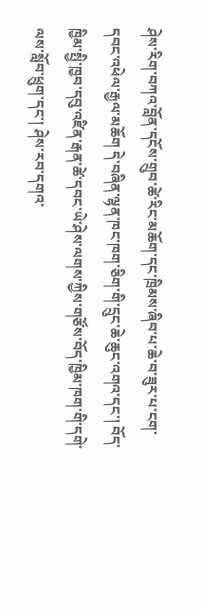ཤེས་རིག་བཀའ་བློན་དངོས་གྲུབ་ཚེ་རིང་མཆོག་དང་ཁྲིམས་ཞིབ་པ་ཆེ་བ་ཟུར་པ་ངག་དབང་འཕེལ་རྒྱལ་མཆོག དེ་བཞིན་ལྷན་ཁང་ཁག་ཅིག་གི་དྲུང་ཆེ་ཆུང་འགའ་དང་། བོད་ཁྱིམ་སྤྱི་ཁྱབ་དབུ་འཛིན་རྒན་ཚེ་དབང་ཡེ་ཤེས་ལགས་ཀྱིས་གཙོས་བོད་ཁྱིམ་ཁག་གི་དགེ་ལས་སློབ་ཕྲུག་དང་། ཤེས་རབ་དགའ་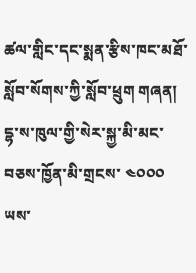ཚལ་གླིང་དང་སྨན་རྩིས་ཁང་མཐོ་སློབ་སོགས་ཀྱི་སློབ་ཕྲུག གཞན། དྷ་ས་ཁུལ་གྱི་སེར་སྐྱ་མི་མང་བཅས་ཁྱོན་མི་གྲངས་ ༤༠༠༠ ཡས་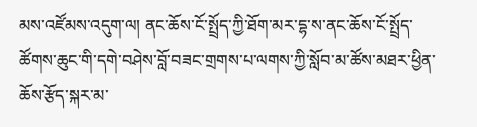མས་འཛོམས་འདུག་ལ། ནང་ཆོས་ངོ་སྤྲོད་ཀྱི་ཐོག་མར་དྷ་ས་ནང་ཆོས་ངོ་སྤྲོད་ཚོགས་ཆུང་གི་དགེ་བཤེས་བློ་བཟང་གྲགས་པ་ལགས་ཀྱི་སློབ་མ་ཚོས་མཐར་ཕྱིན་ཆོས་རྩོད་སྐར་མ་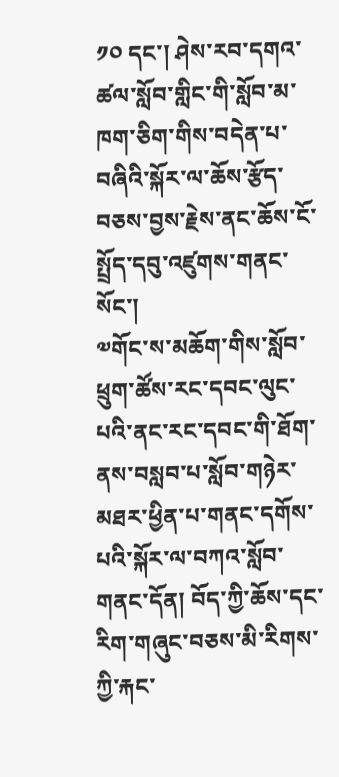༡༠ དང་། ཤེས་རབ་དགའ་ཚལ་སློབ་གླིང་གི་སློབ་མ་ཁག་ཅིག་གིས་བདེན་པ་བཞིའི་སྐོར་ལ་ཆོས་རྩོད་བཅས་བྱས་རྗེས་ནང་ཆོས་ངོ་སྤྲོད་དབུ་འཛུགས་གནང་སོང་།
༧གོང་ས་མཆོག་གིས་སློབ་ཕྲུག་ཚོས་རང་དབང་ལུང་པའི་ནང་རང་དབང་གི་ཐོག་ནས་བསླབ་པ་སློབ་གཉེར་མཐར་ཕྱིན་པ་གནང་དགོས་པའི་སྐོར་ལ་བཀའ་སློབ་གནང་དོན། བོད་ཀྱི་ཆོས་དང་རིག་གཞུང་བཅས་མི་རིགས་ཀྱི་རྐང་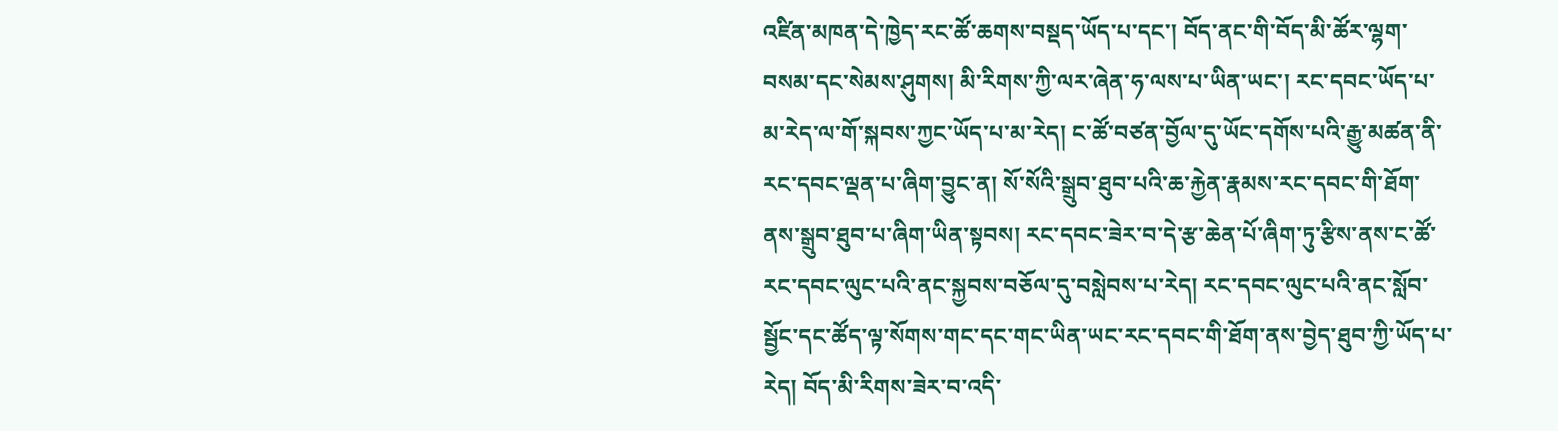འཛིན་མཁན་དེ་ཁྱེད་རང་ཚོ་ཆགས་བསྡད་ཡོད་པ་དང་། བོད་ནང་གི་བོད་མི་ཚོར་ལྷག་བསམ་དང་སེམས་ཤུགས། མི་རིགས་ཀྱི་ལར་ཞེན་ཧ་ལས་པ་ཡིན་ཡང་། རང་དབང་ཡོད་པ་མ་རེད་ལ་གོ་སྐབས་ཀྱང་ཡོད་པ་མ་རེད། ང་ཚོ་བཙན་བྱོལ་དུ་ཡོང་དགོས་པའི་རྒྱུ་མཚན་ནི་རང་དབང་ལྡན་པ་ཞིག་བྱུང་ན། སོ་སོའི་སྒྲུབ་ཐུབ་པའི་ཆ་རྐྱེན་རྣམས་རང་དབང་གི་ཐོག་ནས་སྒྲུབ་ཐུབ་པ་ཞིག་ཡིན་སྟབས། རང་དབང་ཟེར་བ་དེ་རྩ་ཆེན་པོ་ཞིག་ཏུ་རྩིས་ནས་ང་ཚོ་རང་དབང་ལུང་པའི་ནང་སྐྱབས་བཅོལ་དུ་བསླེབས་པ་རེད། རང་དབང་ལུང་པའི་ནང་སློབ་སྦྱོང་དང་ཚོད་ལྟ་སོགས་གང་དང་གང་ཡིན་ཡང་རང་དབང་གི་ཐོག་ནས་བྱེད་ཐུབ་ཀྱི་ཡོད་པ་རེད། བོད་མི་རིགས་ཟེར་བ་འདི་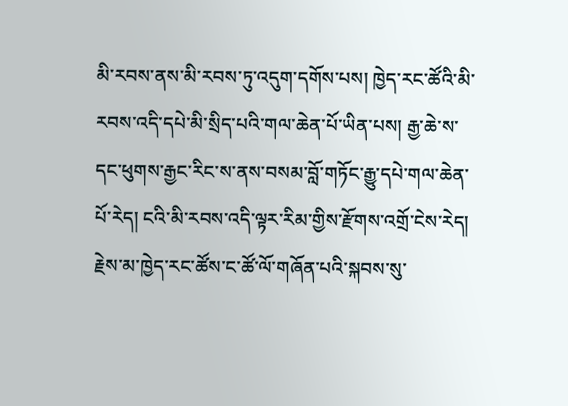མི་རབས་ནས་མི་རབས་ཏུ་འདུག་དགོས་པས། ཁྱེད་རང་ཚོའི་མི་རབས་འདི་དཔེ་མི་སྲིད་པའི་གལ་ཆེན་པོ་ཡིན་པས། རྒྱ་ཆེ་ས་དང་ཕུགས་རྒྱང་རིང་ས་ནས་བསམ་བློ་གཏོང་རྒྱུ་དཔེ་གལ་ཆེན་པོ་རེད། ངའི་མི་རབས་འདི་ལྟར་རིམ་གྱིས་རྫོགས་འགྲོ་ངེས་རེད། རྗེས་མ་ཁྱེད་རང་ཚོས་ང་ཚོ་ལོ་གཞོན་པའི་སྐབས་སུ་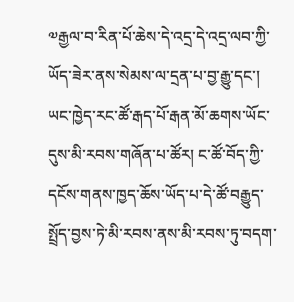༧རྒྱལ་བ་རིན་པོ་ཆེས་དེ་འདྲ་དེ་འདྲ་ལབ་ཀྱི་ཡོད་ཟེར་ནས་སེམས་ལ་དྲན་པ་བྱ་རྒྱུ་དང་། ཡང་ཁྱེད་རང་ཚོ་རྒད་པོ་རྒན་མོ་ཆགས་ཡོང་དུས་མི་རབས་གཞོན་པ་ཚོར། ང་ཚོ་བོད་ཀྱི་དངོས་གནས་ཁྱད་ཆོས་ཡོད་པ་དེ་ཚོ་བརྒྱུད་སྤྲོད་བྱས་ཏེ་མི་རབས་ནས་མི་རབས་ཏུ་བདག་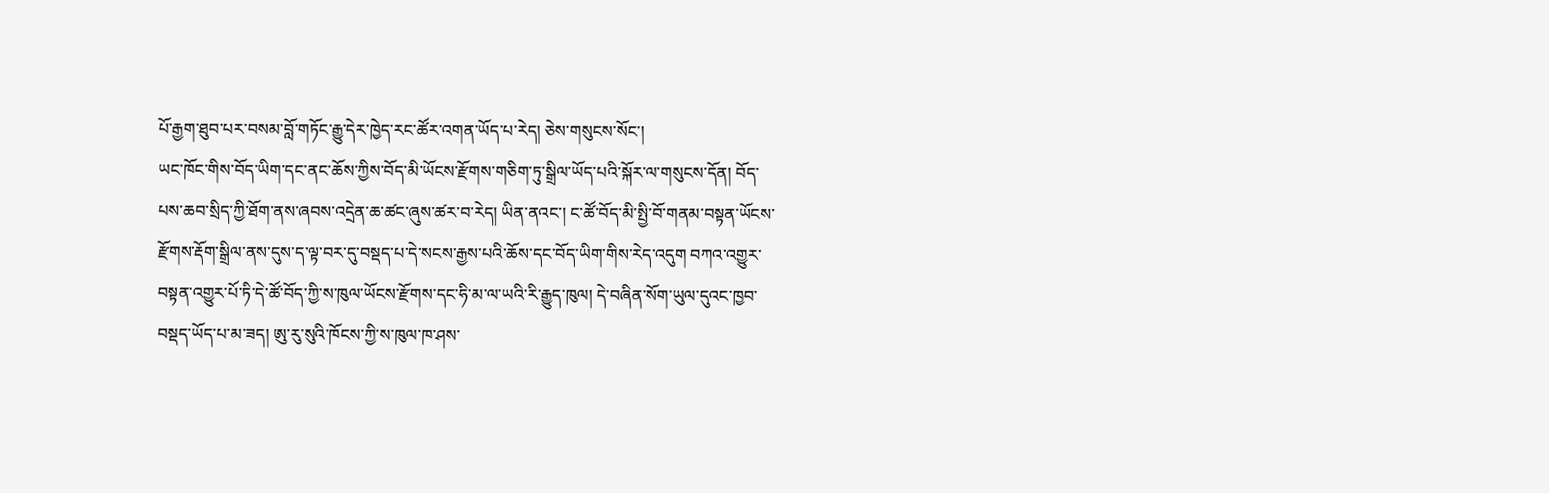པོ་རྒྱག་ཐུབ་པར་བསམ་བློ་གཏོང་རྒྱུ་དེར་ཁྱེད་རང་ཚོར་འགན་ཡོད་པ་རེད། ཅེས་གསུངས་སོང་།
ཡང་ཁོང་གིས་བོད་ཡིག་དང་ནང་ཆོས་ཀྱིས་བོད་མི་ཡོངས་རྫོགས་གཅིག་ཏུ་སྒྲིལ་ཡོད་པའི་སྐོར་ལ་གསུངས་དོན། བོད་པས་ཆབ་སྲིད་ཀྱི་ཐོག་ནས་ཞབས་འདྲེན་ཆ་ཚང་ཞུས་ཚར་བ་རེད། ཡིན་ནའང་། ང་ཚོ་བོད་མི་སྤྱི་བོ་གནམ་བསྟན་ཡོངས་རྫོགས་རྡོག་སྒྲིལ་ནས་དུས་ད་ལྟ་བར་དུ་བསྡད་པ་དེ་སངས་རྒྱས་པའི་ཆོས་དང་བོད་ཡིག་གིས་རེད་འདུག བཀའ་འགྱུར་བསྟན་འགྱུར་པོ་ཏི་དེ་ཚོ་བོད་ཀྱི་ས་ཁུལ་ཡོངས་རྫོགས་དང་ཧི་མ་ལ་ཡའི་རི་རྒྱུད་ཁུལ། དེ་བཞིན་སོག་ཡུལ་དུའང་ཁྱབ་བསྡད་ཡོད་པ་མ་ཟད། ཨུ་རུ་སུའི་ཁོངས་ཀྱི་ས་ཁུལ་ཁ་ཤས་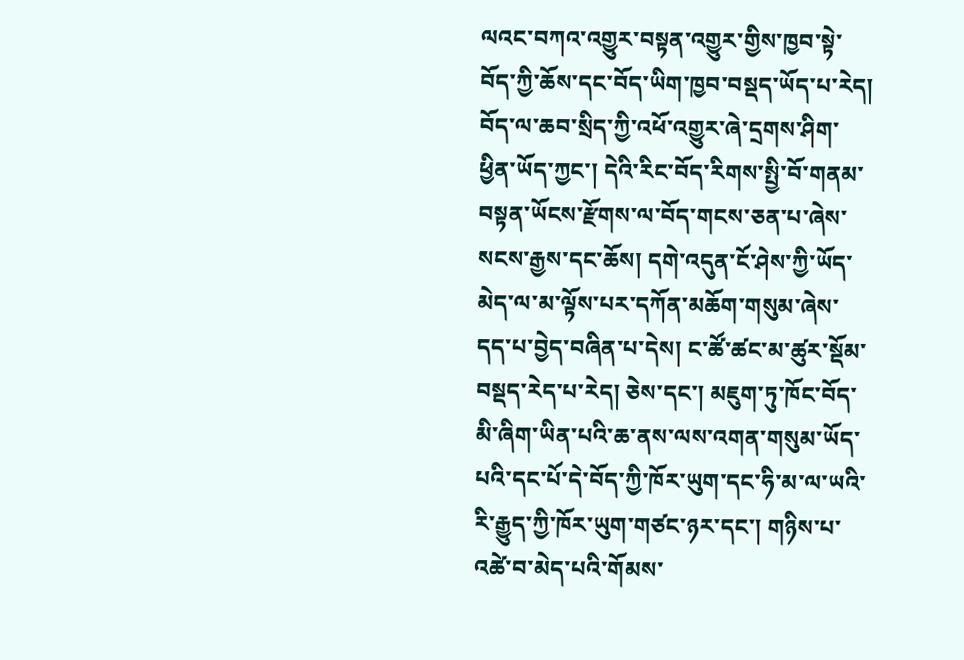ལའང་བཀའ་འགྱུར་བསྟན་འགྱུར་གྱིས་ཁྱབ་སྟེ་བོད་ཀྱི་ཆོས་དང་བོད་ཡིག་ཁྱབ་བསྡད་ཡོད་པ་རེད། བོད་ལ་ཆབ་སྲིད་ཀྱི་འཕོ་འགྱུར་ཞེ་དྲགས་ཤིག་ཕྱིན་ཡོད་ཀྱང་། དེའི་རིང་བོད་རིགས་སྤྱི་བོ་གནམ་བསྟན་ཡོངས་རྫོགས་ལ་བོད་གངས་ཅན་པ་ཞེས་སངས་རྒྱས་དང་ཆོས། དགེ་འདུན་ངོ་ཤེས་ཀྱི་ཡོད་མེད་ལ་མ་ལྟོས་པར་དཀོན་མཆོག་གསུམ་ཞེས་དད་པ་བྱེད་བཞིན་པ་དེས། ང་ཚོ་ཚང་མ་ཚུར་སྡོམ་བསྡད་རེད་པ་རེད། ཅེས་དང་། མཇུག་ཏུ་ཁོང་བོད་མི་ཞིག་ཡིན་པའི་ཆ་ནས་ལས་འགན་གསུམ་ཡོད་པའི་དང་པོ་དེ་བོད་ཀྱི་ཁོར་ཡུག་དང་ཧི་མ་ལ་ཡའི་རི་རྒྱུད་ཀྱི་ཁོར་ཡུག་གཙང་ཉར་དང་། གཉིས་པ་འཚེ་བ་མེད་པའི་གོམས་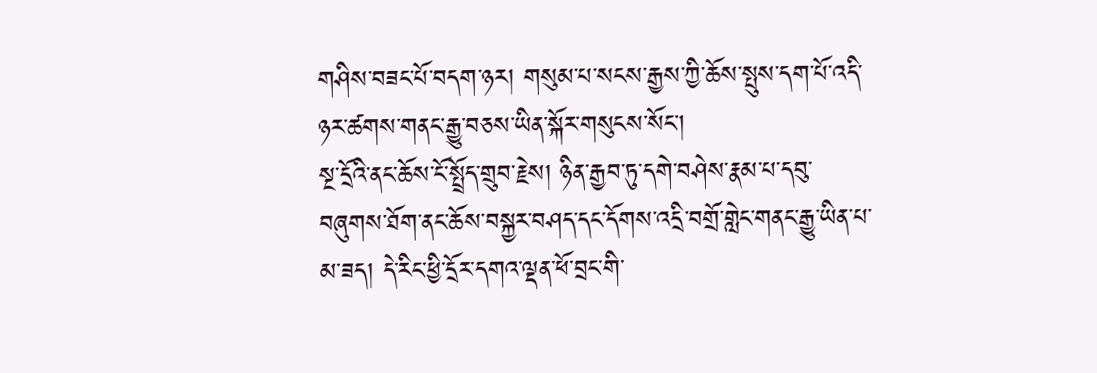གཤིས་བཟང་པོ་བདག་ཉར། གསུམ་པ་སངས་རྒྱས་ཀྱི་ཆོས་སྤུས་དག་པོ་འདི་ཉར་ཚགས་གནང་རྒྱུ་བཅས་ཡིན་སྐོར་གསུངས་སོང་།
སྔ་དྲོའི་ནང་ཆོས་ངོ་སྤྲོད་གྲུབ་རྗེས། ཉིན་རྒྱབ་ཏུ་དགེ་བཤེས་རྣམ་པ་དབུ་བཞུགས་ཐོག་ནང་ཆོས་བསྐྱར་བཤད་དང་དོགས་འདྲི་བགྲོ་གླེང་གནང་རྒྱུ་ཡིན་པ་མ་ཟད། དེ་རིང་ཕྱི་དྲོར་དགའ་ལྡན་ཕོ་བྲང་གི་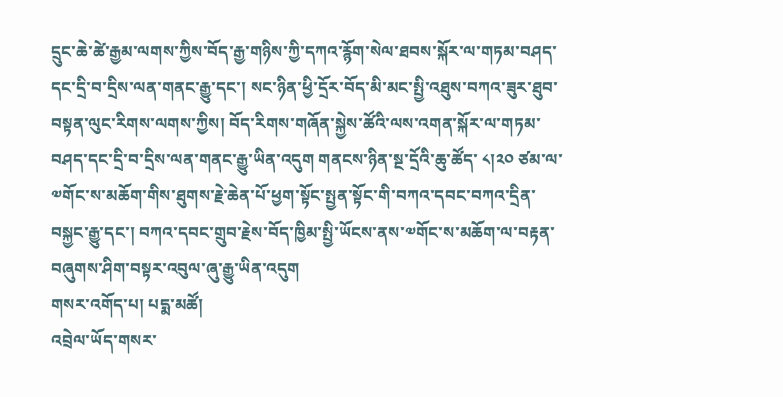དྲུང་ཆེ་ཚེ་རྒྱམ་ལགས་ཀྱིས་བོད་རྒྱ་གཉིས་ཀྱི་དཀའ་རྙོག་སེལ་ཐབས་སྐོར་ལ་གཏམ་བཤད་དང་དྲི་བ་དྲིས་ལན་གནང་རྒྱུ་དང་། སང་ཉིན་ཕྱི་དྲོར་བོད་མི་མང་སྤྱི་འཐུས་བཀའ་ཟུར་ཐུབ་བསྟན་ལུང་རིགས་ལགས་ཀྱིས། བོད་རིགས་གཞོན་སྐྱེས་ཚོའི་ལས་འགན་སྐོར་ལ་གཏམ་བཤད་དང་དྲི་བ་དྲིས་ལན་གནང་རྒྱུ་ཡིན་འདུག གནངས་ཉིན་སྔ་དྲོའི་ཆུ་ཚོད་ ༨།༢༠ ཙམ་ལ་༧གོང་ས་མཆོག་གིས་ཐུགས་རྗེ་ཆེན་པོ་ཕྱག་སྟོང་སྤྱན་སྟོང་གི་བཀའ་དབང་བཀའ་དྲིན་བསྐྱང་རྒྱུ་དང་། བཀའ་དབང་གྲུབ་རྗེས་བོད་ཁྱིམ་སྤྱི་ཡོངས་ནས་༧གོང་ས་མཆོག་ལ་བརྟན་བཞུགས་ཤིག་བསྟར་འབུལ་ཞུ་རྒྱུ་ཡིན་འདུག
གསར་འགོད་པ། པདྨ་མཚོ།
འབྲེལ་ཡོད་གསར་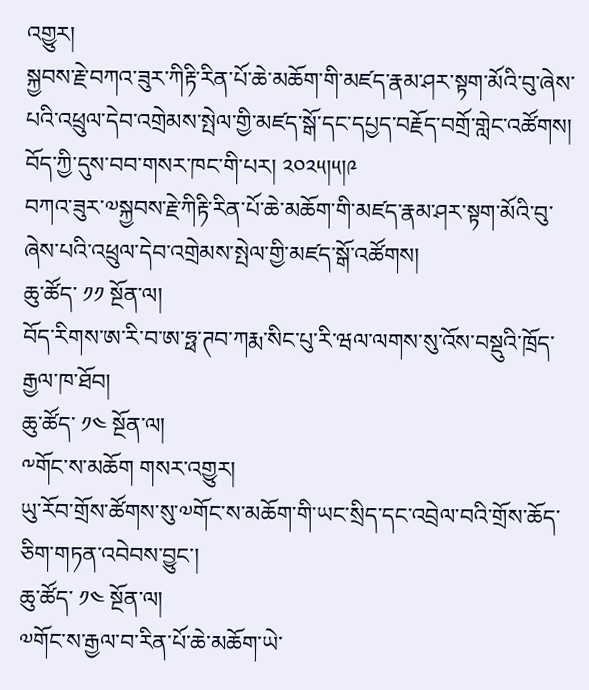འགྱུར།
སྐྱབས་རྗེ་བཀའ་ཟུར་ཀིརྟི་རིན་པོ་ཆེ་མཆོག་གི་མཛད་རྣམ་ཤར་སྟག་མོའི་བུ་ཞེས་པའི་འཕྲུལ་དེབ་འགྲེམས་སྤེལ་གྱི་མཛད་སྒོ་དང་དཔྱད་བརྗོད་བགྲོ་གླེང་འཚོགས། བོད་ཀྱི་དུས་བབ་གསར་ཁང་གི་པར། ༢༠༢༥།༥།༩
བཀའ་ཟུར་༧སྐྱབས་རྗེ་ཀིརྟི་རིན་པོ་ཆེ་མཆོག་གི་མཛད་རྣམ་ཤར་སྟག་མོའི་བུ་ཞེས་པའི་འཕྲུལ་དེབ་འགྲེམས་སྤེལ་གྱི་མཛད་སྒོ་འཚོགས།
ཆུ་ཚོད་ ༡༡ སྔོན་ལ།
བོད་རིགས་ཨ་རི་བ་ཨ་ཧྥ་ཊབ་ཀརྨ་སིང་པུ་རི་ཝལ་ལགས་སུ་འོས་བསྡུའི་ཁྲོད་རྒྱལ་ཁ་ཐོབ།
ཆུ་ཚོད་ ༡༤ སྔོན་ལ།
༸གོང་ས་མཆོག གསར་འགྱུར།
ཡུ་རོབ་གྲོས་ཚོགས་སུ་༧གོང་ས་མཆོག་གི་ཡང་སྲིད་དང་འབྲེལ་བའི་གྲོས་ཆོད་ཅིག་གཏན་འབེབས་བྱུང་།
ཆུ་ཚོད་ ༡༤ སྔོན་ལ།
༧གོང་ས་རྒྱལ་བ་རིན་པོ་ཆེ་མཆོག་ཡེ་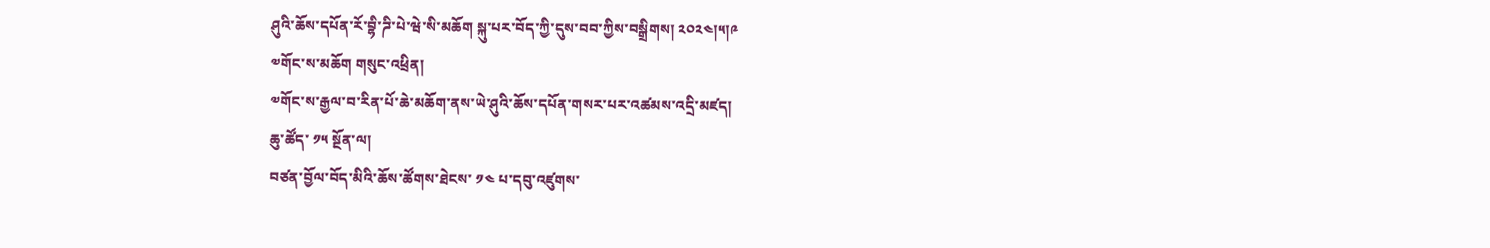ཤུའི་ཆོས་དཔོན་རོ་བྷི་ཌི་པེ་ཝེ་སི་མཆོག སྐུ་པར་བོད་ཀྱི་དུས་བབ་ཀྱིས་བསྒྲིགས། ༢༠༢༤།༥།༩
༧གོང་ས་མཆོག གསུང་འཕྲིན།
༧གོང་ས་རྒྱལ་བ་རིན་པོ་ཆེ་མཆོག་ནས་ཡེ་ཤུའི་ཆོས་དཔོན་གསར་པར་འཚམས་འདྲི་མཛད།
ཆུ་ཚོད་ ༡༥ སྔོན་ལ།
བཙན་བྱོལ་བོད་མིའི་ཆོས་ཚོགས་ཐེངས་ ༡༤ པ་དབུ་འཛུགས་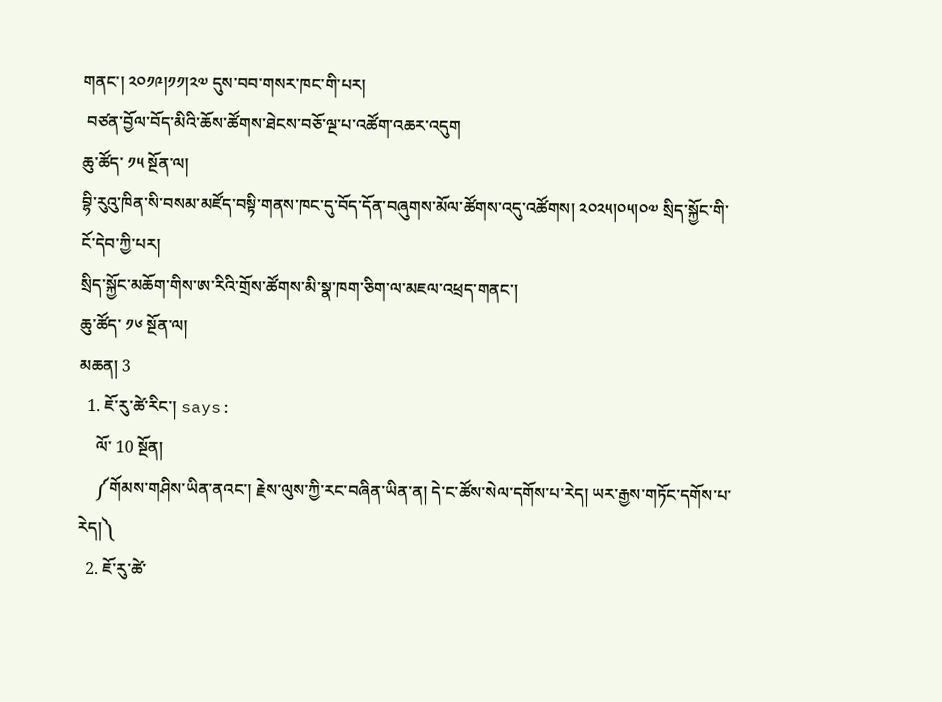གནང་། ༢༠༡༩།༡༡།༢༧ དུས་བབ་གསར་ཁང་གི་པར།
 བཙན་བྱོལ་བོད་མིའི་ཆོས་ཚོགས་ཐེངས་བཅོ་ལྔ་པ་འཚོག་འཆར་འདུག
ཆུ་ཚོད་ ༡༥ སྔོན་ལ།
བྷི་རུའུ་ཁིན་སི་བསམ་མཛོད་བསྟི་གནས་ཁང་དུ་བོད་དོན་བཞུགས་མོལ་ཚོགས་འདུ་འཚོགས། ༢༠༢༥།༠༥།༠༧ སྲིད་སྐྱོང་གི་ངོ་དེབ་ཀྱི་པར།
སྲིད་སྐྱོང་མཆོག་གིས་ཨ་རིའི་གྲོས་ཚོགས་མི་སྣ་ཁག་ཅིག་ལ་མཇལ་འཕྲད་གནང་།
ཆུ་ཚོད་ ༡༦ སྔོན་ལ།
མཆན། 3
  1. ཇོ་རུ་ཚེ་རིང་། says:
    ལོ་ 10 སྔོན།
    ༼གོམས་གཤིས་ཡིན་ནའང་། རྗེས་ལུས་ཀྱི་རང་བཞིན་ཡིན་ན། དེ་ང་ཚོས་སེལ་དགོས་པ་རེད། ཡར་རྒྱས་གཏོང་དགོས་པ་རེད།༽
  2. ཇོ་རུ་ཚེ་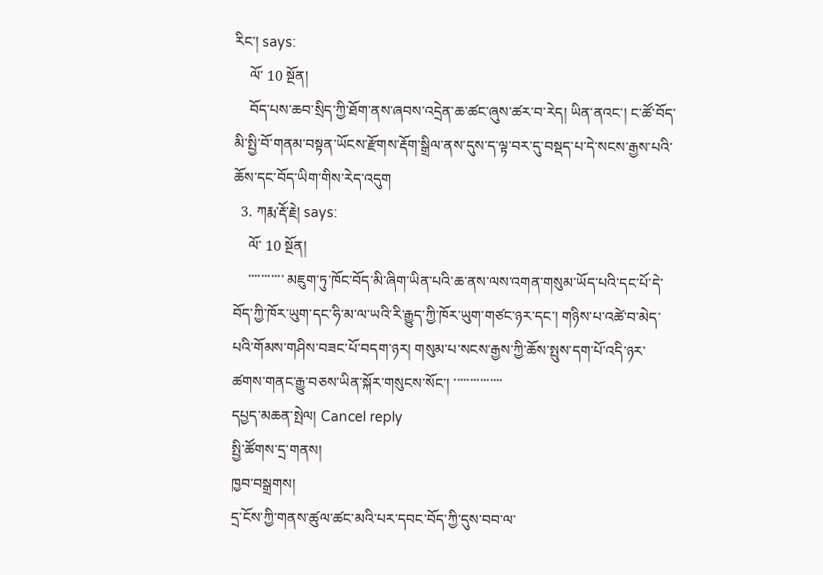རིང་། says:
    ལོ་ 10 སྔོན།
    བོད་པས་ཆབ་སྲིད་ཀྱི་ཐོག་ནས་ཞབས་འདྲེན་ཆ་ཚང་ཞུས་ཚར་བ་རེད། ཡིན་ནའང་། ང་ཚོ་བོད་མི་སྤྱི་བོ་གནམ་བསྟན་ཡོངས་རྫོགས་རྡོག་སྒྲིལ་ནས་དུས་ད་ལྟ་བར་དུ་བསྡད་པ་དེ་སངས་རྒྱས་པའི་ཆོས་དང་བོད་ཡིག་གིས་རེད་འདུག
  3. ཀརྨ་རྡོ་རྗེ། says:
    ལོ་ 10 སྔོན།
    ་་་་་་་་་་་ མཇུག་ཏུ་ཁོང་བོད་མི་ཞིག་ཡིན་པའི་ཆ་ནས་ལས་འགན་གསུམ་ཡོད་པའི་དང་པོ་དེ་བོད་ཀྱི་ཁོར་ཡུག་དང་ཧི་མ་ལ་ཡའི་རི་རྒྱུད་ཀྱི་ཁོར་ཡུག་གཙང་ཉར་དང་། གཉིས་པ་འཚེ་བ་མེད་པའི་གོམས་གཤིས་བཟང་པོ་བདག་ཉར། གསུམ་པ་སངས་རྒྱས་ཀྱི་ཆོས་སྤུས་དག་པོ་འདི་ཉར་ཚགས་གནང་རྒྱུ་བཅས་ཡིན་སྐོར་གསུངས་སོང་། ་་་་་་་་་་་་་་་
དཔྱད་མཆན་སྤེལ། Cancel reply
སྤྱི་ཚོགས་དྲ་གནས།
ཁྱབ་བསྒྲགས།
དྲ་ངོས་ཀྱི་གནས་ཚུལ་ཚང་མའི་པར་དབང་བོད་ཀྱི་དུས་བབ་ལ་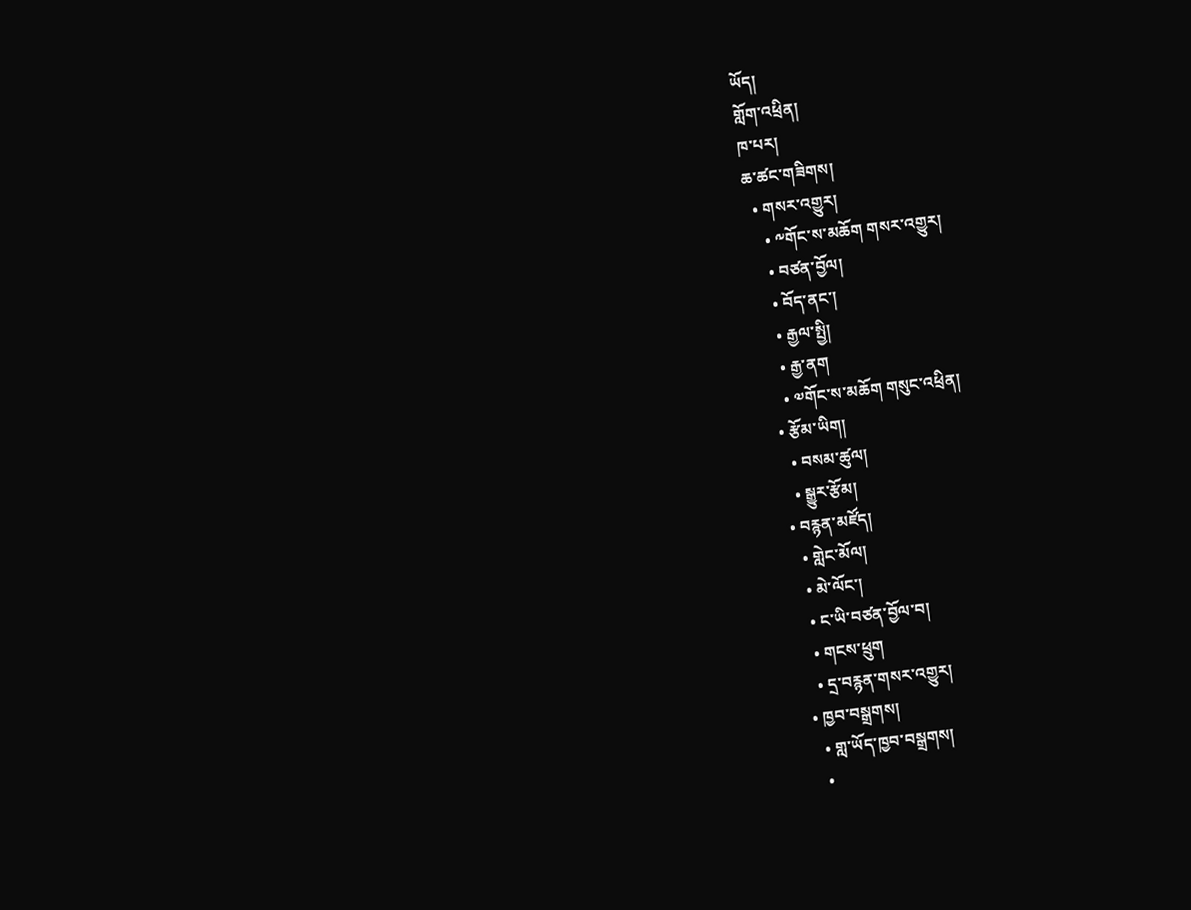ཡོད།
གློག་འཕྲིན།
ཁ་པར།
ཆ་ཚང་གཟིགས།
  • གསར་འགྱུར།
    • ༸གོང་ས་མཆོག གསར་འགྱུར།
    • བཙན་བྱོལ།
    • བོད་ནང་།
    • རྒྱལ་སྤྱི།
    • རྒྱ་ནག
    • ༧གོང་ས་མཆོག གསུང་འཕྲིན།
  • རྩོམ་ཡིག།
    • བསམ་ཚུལ།
    • སྒྱུར་རྩོམ།
  • བརྙན་མཛོད།
    • གླེང་མོལ།
    • མེ་ལོང་།
    • ང་ཡི་བཙན་བྱོལ་བ།
    • གངས་ཕྲུག
    • དྲ་བརྙན་གསར་འགྱུར།
  • ཁྱབ་བསྒྲགས།
    • གླ་ཡོད་ཁྱབ་བསྒྲགས།
    •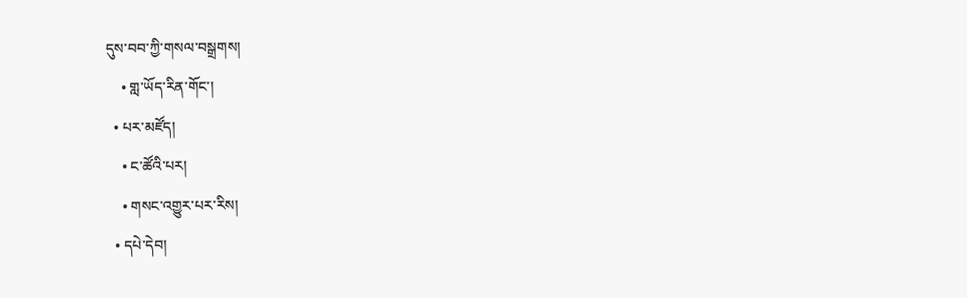དུས་བབ་ཀྱི་གསལ་བསྒྲགས།
    • གླ་ཡོད་རིན་གོང་།
  • པར་མཛོད།
    • ང་ཚོའི་པར།
    • གསང་འགྱུར་པར་རིས།
  • དཔེ་དེབ།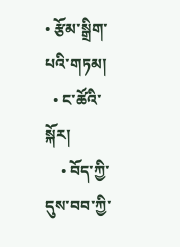• རྩོམ་སྒྲིག་པའི་གཏམ།
  • ང་ཚོའི་སྐོར།
    • བོད་ཀྱི་དུས་བབ་ཀྱི་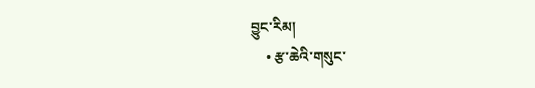བྱུང་རིམ།
    • རྩ་ཆེའི་གསུང་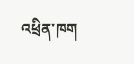འཕྲིན་ཁག